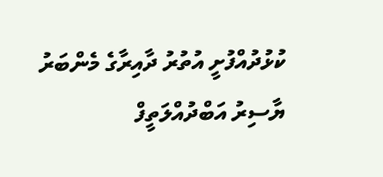ކުޅުދުއްފުށީ އުތުރު ދާއިރާގެ މެންބަރު ޔާސިރު އަބްދުއްލަތީފް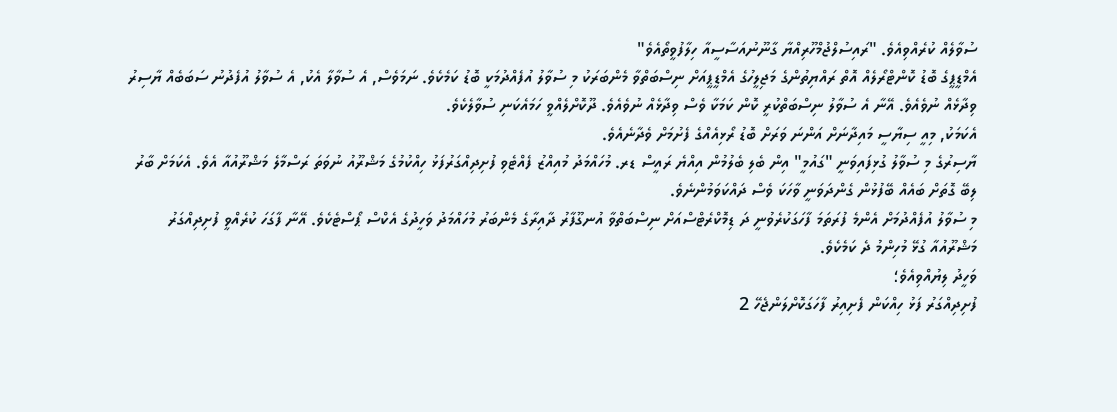ސުވާލެއް ކުރެއްވިއެވެ. "ރައިސުލްޖުމްހޫރިއްޔާ ގާނޫނުއަސާސީއާ ހިލާފުވީތޯއެވެ"
އެމްޑީޕީގެ ބޮޑު ކޮންޓްރޯލެއް އޮތް ރައްޔިތުންގެ މަޖިލީހުގެ އެމްޑީޕީއަށް ނިސްބަތްވާ މެންބަރަކު މި ސުވާލު އުފެއްދުމަކީ ބޮޑު ކަމެކެވެ. ނަމަވެސް, އެ ސުވާލާ އެކު, އެ ސުވާލު އުފެދުނު ސަބަބެއް ޔާސިރު ވިދާޅެއް ނުވެއެވެ. އޭނާ އެ ސުވާލު ނިސްބަތްކުރީ ކޮން ކަމަކާ ވެސް ވިދާޅެއް ނުވެއެވެ. ދޫކޮށްލެއްވީ ހަމައެކަނި ސުވާލެކެވެ.
އެކަމަކު, މިއީ ސިޔާސީ މައިދާނަށް އަންނަ ވަރަށް ބޮޑު ރޯޅިއެއްގެ ފެށުމަށް ވެދާނެއެވެ.
ޔާސިރުގެ މި ސުވާލު ގުޅިފައިވަނީ "ގައުމީ" އިން ބެލި ބެލުމުން އިއްޔެ ރައީސް ޑރ. މުހައްމަދު މުއިއްޒު ފެއްޓެވި ފުށިދިއްގަރުފަޅު ހިއްކުމުގެ މަޝްރޫއު ނުވަތަ ރަސްމާލެ މަޝްރޫއުއާ އެވެ. އެކަމަށް ބާރު ލިބޭ ގޮތަށް ބައެއް ބޭފުޅުން ގެންދަވަނީ ވާހަކަ ވެސް ދައްކަވަމުންނެވެ.
މި ސުވާލު އުފެއްދުމަށް އެންމެ ފުރަތަމަ ފާހަގަކުރެވުނީ ދަ ޑިމޮކްރެޓްސްއަށް ނިސްބަތްވާ އުނގޫފާރު ދާއިރާގެ މެންބަރު މުހައްމަދު ވަހީދުގެ އެކްސް ޕޯސްޓެކެވެ. އޭނާ ފާގަހަ ކުރެއްވީ ފުށިދިއްގަރު މަޝްރޫއުއާ ގުޅޭ މުހިންމު ދެ ކަމެކެވެ.
ވަހީދު ލިޔުއްވިއެވެ؛
ފުށިދިއްގަރު ފަޅު ހިއްކަން ފެށިއިރު ފާހަގަކޮށްލަންޖެހޭ 2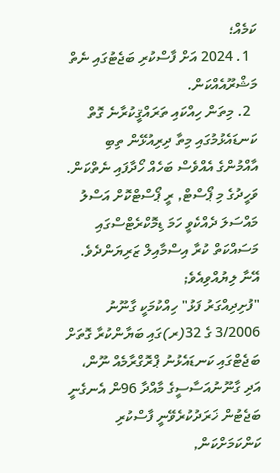ކަމެއް؛
  1. 2024 އަށް ފާސްކުރި ބަޖެޓުގައި ނެތް މަޝްރޫއެއްކަން.
  2. މިތަން ހިއްކައި ތަރައްޤީކުރާނެ ގޮތް ކަނޑައެޅުމުގައި މިތާ ދިރިއުޅޭން ތިބި އާއްމުންގެ އެއްވެސް ބަހެއް ހޯދާފައި ނެތްކަން.
ވަހީދުގެ މި ޕޯސްޓް, ރީ ޕޯސްޓްކޮށް އަސްލު މައްސަލަ ދެއްކެވީ ހަމަ ޑިމޮކްރެޓްސްގައި މަސައްކަތް ކުރާ އިސްމާއިލް ޒަރިޔަންދެވެ. އޭނާ ލިޔުއްވިއެވެ;
"ފުށިދިއްގަރު ފަޅު" ހިއްކުމަކީ ގާނޫނު 3/2006 ގެ 32(ރ)ގައި ބަޔާންކުރާ ގޮތަށް ބަޖެޓްގައި ކަނޑައެޅުނު ޕްރޮގްރާމެއް ނޫން، އަދި ގާނޫނުއަސާސީގެ މާއްދާ 96ން އެނގެނީ ބަޖެޓުން ޚަރަދުކުރެވޭނީ ފާސްކުރި ކަންކަމަށްކަން,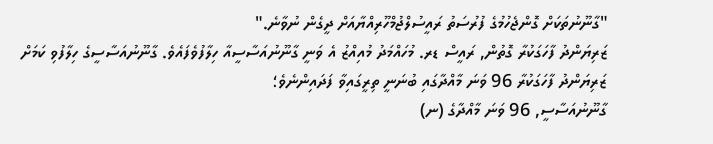"ގާނޫނުތަކަށް ގޮންޖެހުމުގެ ފުރުސަތު ރައީސުލްޖުމްހޫރިއްޔާއަށް ދީގެން ނުވާނެ."
ޒަރިޔަންދު ފާހަގަކުރާ ގޮތުން, ރައީސް ޑރ. މުހައްމަދު މުއިއްޒު އެ ވަނީ ގާނޫނުއަސާސީއާ ހިލާފުވެފައެވެ. ގާނޫނުއަސާސީގެ ހިލާފުވި ކަމަށް ޒަރިޔަންދު ފާހަގަކުރާ 96 ވަނަ މާއްދާގައި ބުނަނީ ތިރީގައިވާ ފަދައިންނެވެ؛
ގާނޫނުއަސާސީ, 96 ވަނަ މާއްދާގެ (ނ)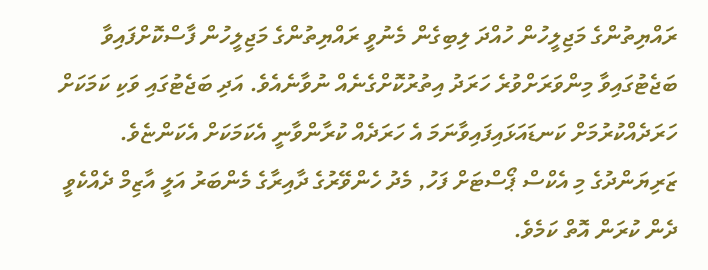ރައްޔިތުންގެ މަޖިލީހުން ހުއްދަ ލިބިގެން މެނުވީ ރައްޔިތުންގެ މަޖިލީހުން ފާސްކޮށްފައިވާ ބަޖެޓުގައިވާ މިންވަރަށްވުރެ ހަރަދު އިތުރުކޮށްގެނެއް ނުވާނެއެވެ. އަދި ބަޖެޓުގައި ވަކި ކަމަކަށް ހަރަދެއްކުރުމަށް ކަނޑައަޅައިފައިވާނަމަ އެ ހަރަދެއް ކުރާންވާނީ އެކަމަކަށް އެކަންޏެވެ.
ޒަރިޔަންދުގެ މި އެކްސް ޕޯސްޓަށް ފަހު, މެދު ހެންވޭރުގެ ދާއިރާގެ މެންބަރު އަލީ އާޒިމް ދެއްކެވީ ދެން ކުރަން އޮތް ކަމެވެ.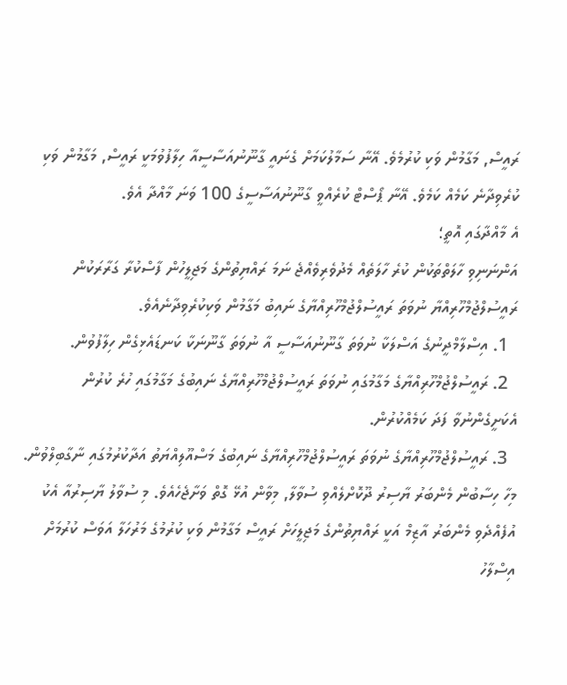ރައީސް, މަގާމުން ވަކި ކުރުމެވެ. އޭނާ ސަމާލުކަމަށް ގެނައީ ގާނޫނުއަސާސީއާ ހިލާފުވުމަކީ ރައީސް, މަގާމުން ވަކި ކުރެވިދާނެ ކަމެއް ކަމެވެ. އޭނާ ޕޯސްޓް ކުރެއްވީ ގާނޫނުއަސާސީގެ 100 ވަނަ މާއްދާ އެވެ.
އެ މާއްދާގައި އޮތީ؛
އަންނަނިވި ހާލަތްތަކުން ކުރެ ހާލަތެއް މެދުވެރިވެއްޖެ ނަމަ ރައްޔިތުންގެ މަޖިލީހުން ފާސްކުރާ ގަރާރަކުން ރައީސުލްޖުމްހޫރިއްޔާ ނުވަތަ ރައީސުލްޖުމްހޫރިއްޔާގެ ނައިބު މަގާމުން ވަކިކުރެވިދާނެއެވެ.
  1. އިސްލާމްދީނުގެ އަސްލަކާ ނުވަތަ ގާނޫނުއަސާސީ އާ ނުވަތަ ގާނޫނަކާ ކަނޑައެޅިގެން ހިލާފުވުން.
  2. ރައީސުލްޖުމްހޫރިއްޔާގެ މަގާމުގައި ނުވަތަ ރައީސުލްޖުމްހޫރިއްޔާގެ ނައިބުގެ މަގާމުގައި ހުރެ ކުރުން އެކަށީގެންނުވާ ފަދަ ކަމެއްކުރުން.
  3. ރައީސުލްޖުމްހޫރިއްޔާގެ ނުވަތަ ރައީސުލްޖުމްހޫރިއްޔާގެ ނައިބުގެ މަސްއޫލިއްޔަތު އަދާކުރުމުގައި ނާގާބިލްވުން.
މިހާ ހިސާބުން މެންބަރު ޔާސިރު ދޫކޮށްލެއްވި ސުވާލާ, މިވާން އުޅޭ ގޮތް ވަށާޖެހެއެވެ. މި ސުވާލު ޔާސިރުއާ އެކު އުފެއްދެވި މެންބަރު އާޒިމް އަކީ ރައްޔިތުންގެ މަޖިލީހަށް ރައީސް މަގާމުން ވަކި ކުރުމުގެ މަރުހަލާ އަވަސް ކުރުމަށް އިސްލާހު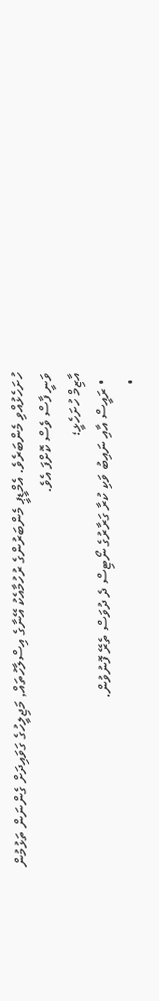ހުށަހެޅުއްވި މެންބަރެވެ. އެމްޑީޕީ މެންބަރުންގެ ރުހުމާއެކު އޭނާގެ އިސްލާހުތައް, މަޖިލީހުގެ ގަވައިދަށް ގެންނަން ތަޅުމުން ވަނީ ފާސް ވެސް ކޮށްފަ އެވެ.
އާޒިމް ހުށަހެޅީ؛
  • ރައީސް އާއި ނައިބު ވަކި ކުރާ ގަރާރުގެ ނޯޓިސް ދެ ދުވަސް ތެރޭ ފޮނުވުން.
  •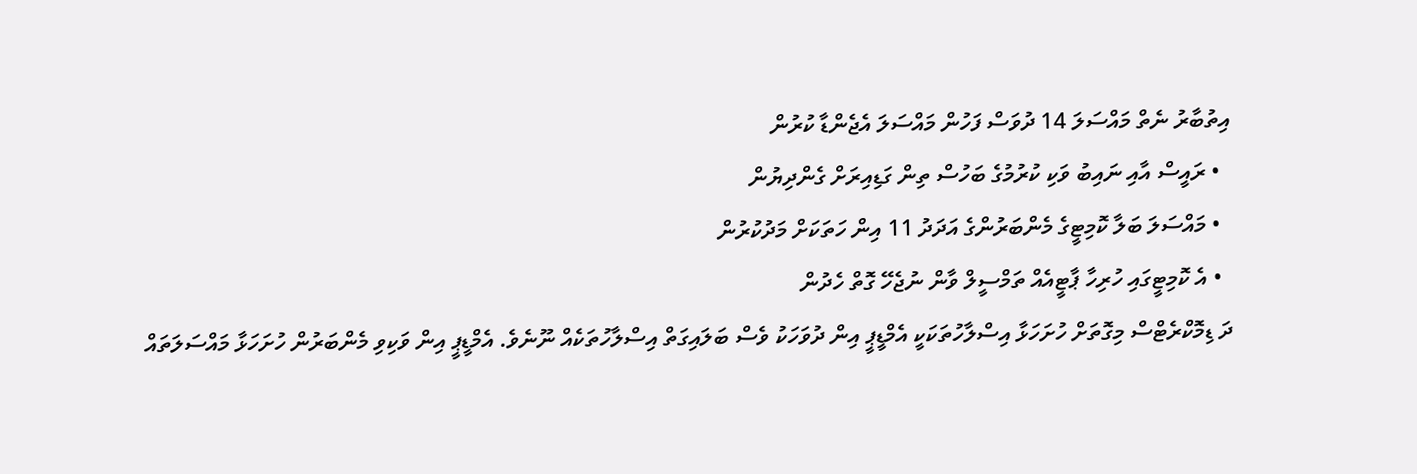އިތުބާރު ނެތް މައްސަލަ 14 ދުވަސް ފަހުން މައްސަލަ އެޖެންޑާ ކުރުން
  • ރައީސް އާއި ނައިބު ވަކި ކުރުމުގެ ބަހުސް ތިން ގަޑިއިރަށް ގެންދިޔުން
  • މައްސަލަ ބަލާ ކޮމިޓީގެ މެންބަރުންގެ އަދަދު 11 އިން ހަތަކަށް މަދުކުރުން
  • އެ ކޮމިޓީގައި ހުރިހާ ޕާޓީއެއް ތަމްސީލް ވާން ނުޖެހޭ ގޮތް ހެދުން
ދަ ޑިމޮކްރެޓްސް މިގޮތަށް ހުށަހަޅާ އިސްލާހުތަކަކީ އެމްޑީޕީ އިން ދުވަހަކު ވެސް ބަލައިގަތް އިސްލާހުތަކެއް ނޫނެވެ. އެމްޑީޕީ އިން ވަކިވި މެންބަރުން ހުށަހަޅާ މައްސަލަތައް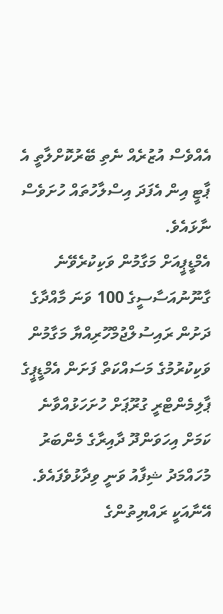އެއްވެސް އުޒުރެއް ނެތި ބޭރުކޮށްލާތީ އެ ޕާޓީ އިން އެފަދަ އިސްލާހުތައް ހުށަވެސް ނާޅައެވެ.
އެމްޑީޕީއަށް މަގާމުން ވަކިކުރެވޭނެ
ގާނޫނުއަސާސީގެ 100 ވަނަ މާއްދާގެ ދަށުން ރައިސުލްޖުމްހޫރިއްޔާ މަގާމުން ވަކިކުރުމުގެ މަސައްކަތް ފަށަން އެމްޑީޕީގެ ޕާލިމެންޓްރީ ގުރޫޕަށް ހުށަހަޅުއްވާނެ ކަމަށް އިހަވަންދޫ ދާއިރާގެ މެންބަރު މުހައްމަދު ޝިފާއު ވަނީ ވިދާޅުވެފައެވެ. އޭނާއަކީ ރައްޔިތުންގެ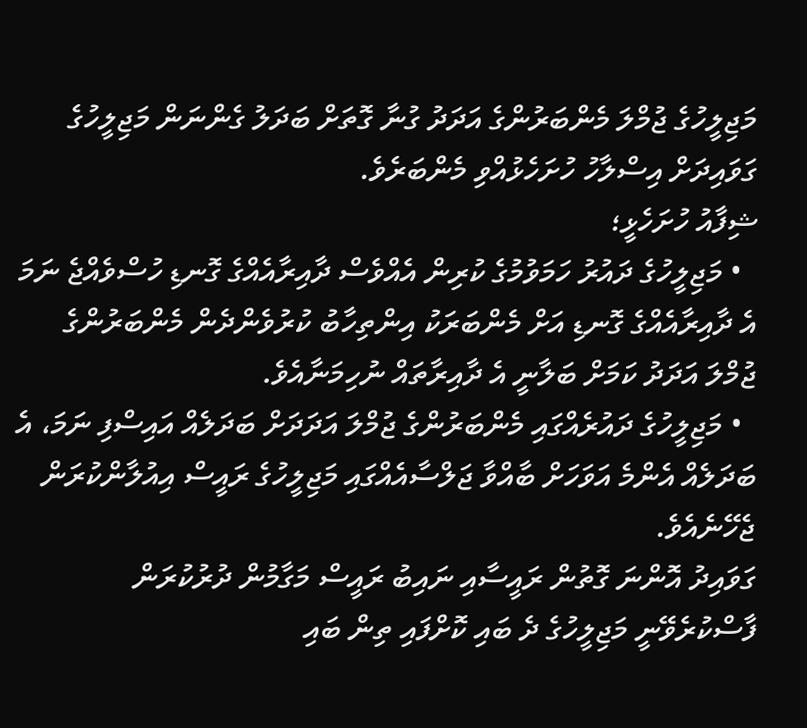މަޖިލީހުގެ ޖުމްލަ މެންބަރުންގެ އަދަދު ގުނާ ގޮތަށް ބަދަލު ގެންނަން މަޖިލީހުގެ ގަވައިދަށް އިސްލާހު ހުށަހެޅުއްވި މެންބަރެވެ.
ޝިފާއު ހުށަހެޅީ؛
  • މަޖިލީހުގެ ދައުރު ހަމަވުމުގެ ކުރިން އެއްވެސް ދާއިރާއެއްގެ ގޮނޑި ހުސްވެއްޖެ ނަމަ އެ ދާއިރާއެއްގެ ގޮނޑި އަށް މެންބަރަކު އިންތިހާބު ކުރުވެންދެން މެންބަރުންގެ ޖުމްލަ އަދަދު ކަމަށް ބަލާނީ އެ ދާއިރާތައް ނުހިމަނާއެވެ.
  • މަޖިލީހުގެ ދައުރެއްގައި މެންބަރުންގެ ޖުމްލަ އަދަދަށް ބަދަލެއް އައިސްފި ނަމަ، އެ ބަދަލެއް އެންމެ އަވަހަށް ބާއްވާ ޖަލްސާއެއްގައި މަޖިލީހުގެ ރައީސް އިއުލާންކުރަން ޖެހޭނެއެވެ.
ގަވައިދު އޮންނަ ގޮތުން ރައީސާއި ނައިބު ރައީސް މަގާމުން ދުރުކުރަން ފާސްކުރެވޭނީ މަޖިލީހުގެ ދެ ބައި ކޮށްފައި ތިން ބައި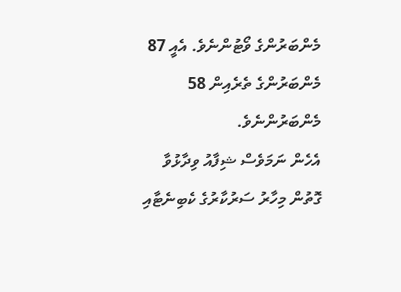މެންބަރުންގެ ވޯޓުންނެވެ. އެއީ 87 މެންބަރުންގެ ތެރެއިން 58 މެންބަރުންނެވެ.
އެހެން ނަމަވެސް ޝިފާއު ވިދާޅުވާ ގޮތުން މިހާރު ސަރުކާރުގެ ކެބިނެޓާއި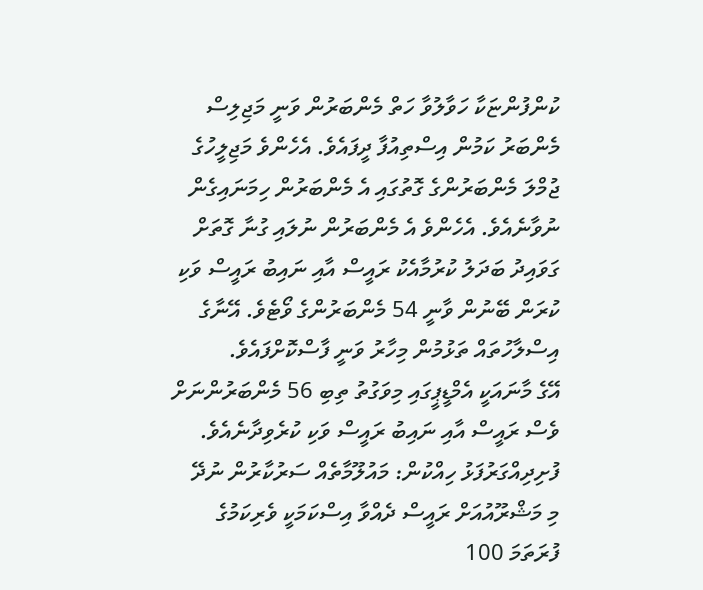ކުންފުންޏަކާ ހަވާލުވާ ހަތް މެންބަރުން ވަނީ މަޖިލިސް މެންބަރު ކަމުން އިސްތިއުފާ ދީފައެވެ. އެހެންވެ މަޖިލީހުގެ ޖުމްލަ މެންބަރުންގެ ގޮތުގައި އެ މެންބަރުން ހިމަނައިގެން ނުވާނެއެވެ. އެހެންވެ އެ މެންބަރުން ނުލައި ގުނާ ގޮތަށް ގަވައިދު ބަދަލު ކުރުމާއެކު ރައީސް އާއި ނައިބު ރައީސް ވަކި ކުރަން ބޭނުން ވާނީ 54 މެންބަރުންގެ ވޯޓެވެ. އޭނާގެ އިސްލާހުތައް ތަޅުމުން މިހާރު ވަނީ ފާސްކޮށްފައެވެ.
އޭގެ މާނައަކީ އެމްޑީޕީގައި މިވަގުތު ތިބި 56 މެންބަރުންނަށް ވެސް ރައީސް އާއި ނައިބު ރައީސް ވަކި ކުރެވިދާނެއެވެ.
ފުށިދިއްގަރުފަޅު ހިއްކުން: މައުލޫމާތެއް ސަރުކާރުން ނުދޭ
މި މަޝްރޫއުއަށް ރައީސް ދެއްވާ އިސްކަމަކީ ވެރިކަމުގެ ފުރަތަމަ 100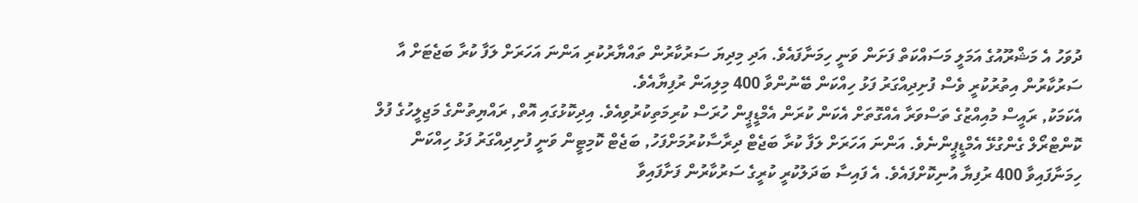ދުވަހު އެ މަޝްރޫއުގެ އަމަލީ މަސައްކަތް ފަށަން ވަނީ ހިމަނާފައެވެ. އަދި މިދިޔަ ސަރުކާރުން ތައްޔާރުކުރި އަންނަ އަހަރަށް ލަފާ ކުރާ ބަޖެޓަށް އާ ސަރުކާރުން އިތުރުކުރީ ވެސް ފުށިދިއްގަރު ފަޅު ހިއްކަން ބޭނުންވާ 400 މިލިއަން ރުފިޔާއެވެ.
އެކަމަކު, ރައީސް މުއިއްޒުގެ ތަސްވަރާ އެއްގޮތަށް އެކަން ކުރަން އެމްޑީޕީން ހުރަސް ކުރިމަތިކުރުވިއެވެ. އިދިކޮޅުގައި އޮތް, ރައްޔިތުންގެ މަޖިލީހުގެ ފުލް ކޮންޓްރޯލް ގެންގުޅޭ އެމްޑީޕީންނެވެ. އަންނަ އަހަރަށް ލަފާ ކުރާ ބަޖެޓް ދިރާސާކުރުމަށްފަހު, ބަޖެޓް ކޮމިޓީން ވަނީ ފުށިދިއްގަރު ފަޅު ހިއްކަން ހިމަނާފައިވާ 400 ރުފިޔާ އުނިކޮށްފައެވެ. އެ ފައިސާ ބަދަލުކުރީ ކުރީގެ ސަރުކާރުން ފަށާފައިވާ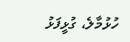ހުޅުމާލެ، ގުޅީފަޅު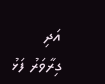އަދި ގިރާވަރު ފަޅު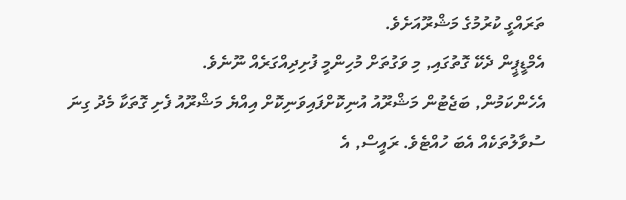ތަރައްގީ ކުރުމުގެ މަޝްރޫއަށެވެ.
އެމްޑީޕީން ދެކޭ ގޮތުގައި, މި ވަގުތަށް މުހިންމީ ފުށިދިއްގަރެއް ނޫނެވެ.
އެހެންކަމުން, ބަޖެޓުން މަޝްރޫއު އުނިކޮށްފައިވަނިކޮށް އިއްޔެ މަޝްރޫއު ފެށި ގޮތަކާ މެދު ގިނަ ސުވާލުތަކެއް އެބަ ހުއްޓެވެ. ރައީސް, އެ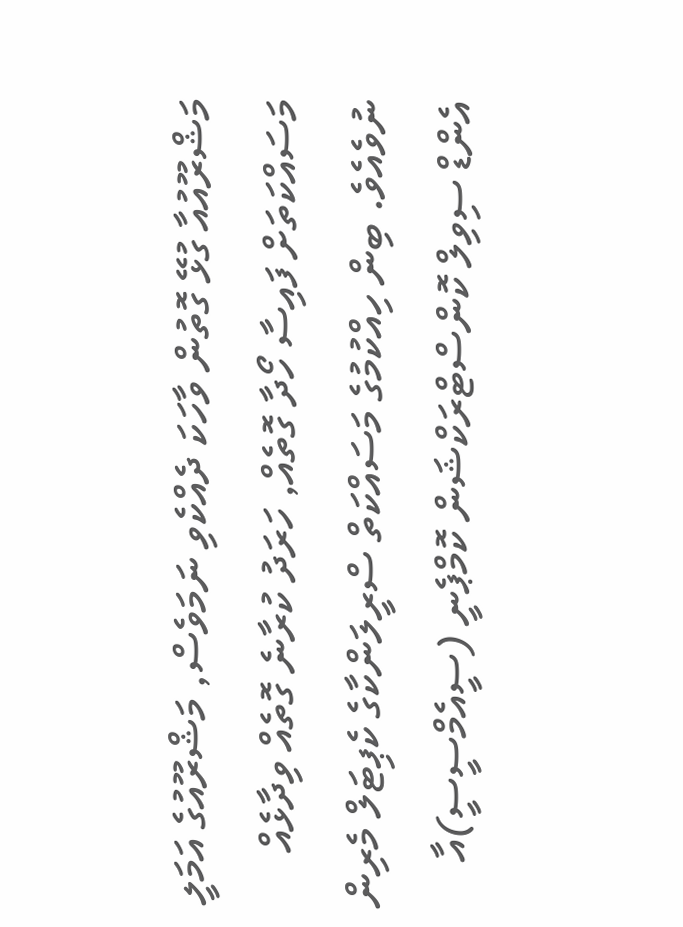މަޝްރޫއުއާ ގުޅޭ ގޮތުން ވާހަކަ ދެއްކެވި ނަމަވެސް, މަޝްރޫއުގެ އަމަލީ މަސައްކަތަށް ފައިސާ ހޯދާ ގޮތެއް, ހަރަދު ކުރާނެ ގޮތެއް ވިދާޅެއް ނުވެއެވެ. ބިން ހިއްކުމުގެ މަސައްކަތް ސްރީލަންކާގެ ކެޕިޓަލް މެރިން އެންޑް ސިވިލް ކޮންސްޓްރަކްޝަން ކޮމްޕެނީ (ސީއެމްސީސީ)އާ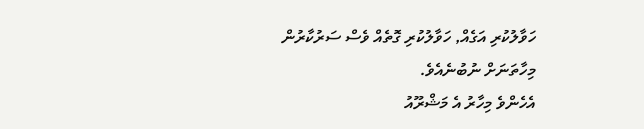ހަވާލުކުރި އަގެއް, ހަވާލުކުރި ގޮތެއް ވެސް ސަރުކާރުން މިހާތަނަށް ނުބުނެއެވެ.
އެހެންވެ މިހާރު އެ މަޝްރޫއު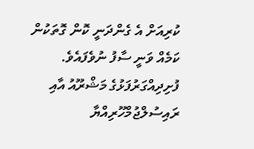ކުރިއަށް އެ ގެންދަނީ ކޮން ގޮތަކުން ކަމެއް ވަނީ ސާފު ނުވެފައެވެ.
ފުށިދިއްގަރުފަޅުގެ މަޝްރޫއު އާއި ރައިސުލްޖުމްހޫރިއްޔާ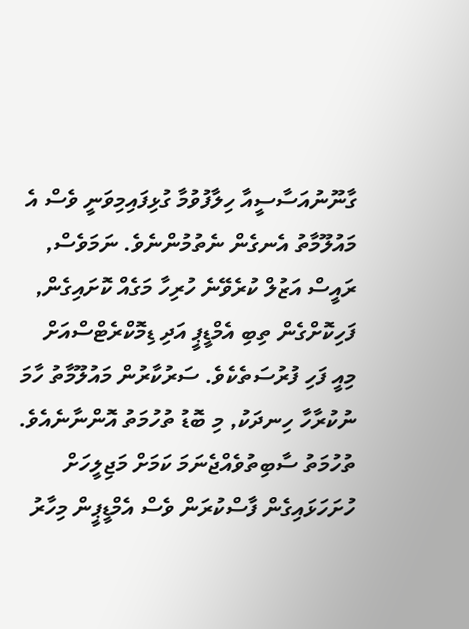ގާނޫނުއަސާސީއާ ހިލާފުވުމާ ގުޅިފައިމިވަނީ ވެސް އެ މައުލޫމާތު އެނގެން ނެތުމުންނެވެ. ނަމަވެސް, ރައީސް އަޒުލް ކުރެވޭނެ ހުރިހާ މަގެއް ކޮށައިގެން, ފަހިކޮށްގެން ތިބި އެމްޑީޕީ އަދި ޑިމޮކްރެޓްސްއަށް މިއީ ފަހި ފުރުސަތެކެވެ. ސަރުކާރުން މައުލޫމާތު ހާމަ ނުކުރާހާ ހިނދަކު, މި ބޮޑު ތުހުމަތު އޮންނާނެއެވެ.
ތުހުމަތު ސާބިތުވެއްޖެނަމަ ކަމަށް މަޖިލީހަށް ހުށަހަޅައިގެން ފާސްކުރަން ވެސް އެމްޑީޕީން މިހާރު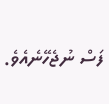ފަސް ނުޖެހޭނެއެވެ.